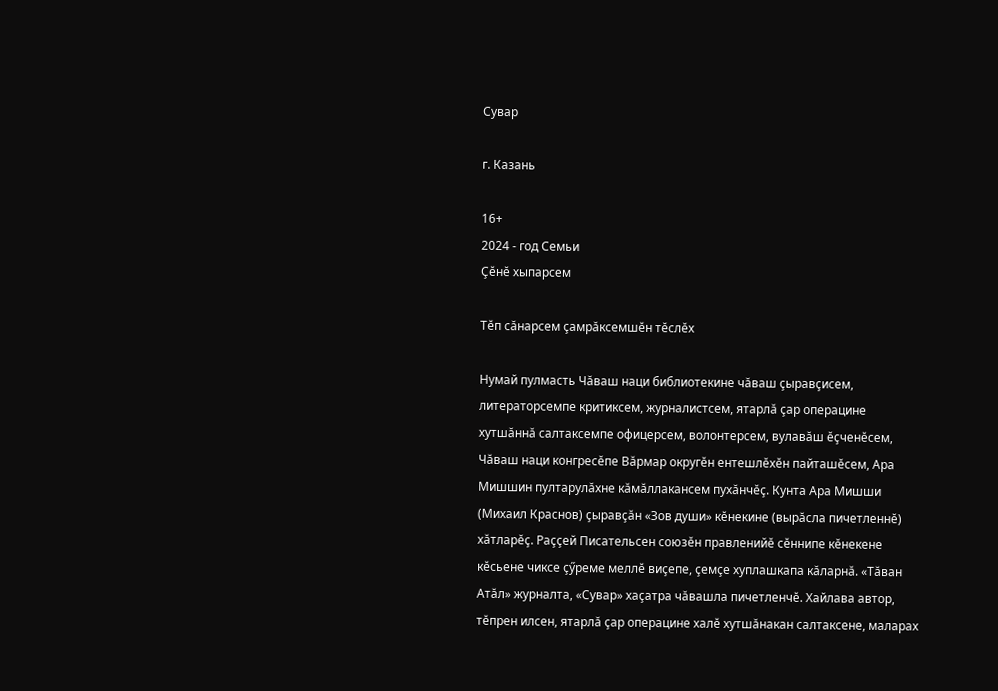Сувар

г. Казань

16+
2024 - год Семьи
Çӗнӗ хыпарсем

Тӗп сăнарсем çамрăксемшӗн тӗслӗх

Нумай пулмасть Чăваш наци библиотекине чăваш çыравçисем, литераторсемпе критиксем, журналистсем, ятарлă çар операцине хутшăннă салтаксемпе офицерсем, волонтерсем, вулавăш ӗçченӗсем, Чăваш наци конгресӗпе Вăрмар округӗн ентешлӗхӗн пайташӗсем, Ара Мишшин пултарулăхне кăмăллакансем пухăнчӗç. Кунта Ара Мишши (Михаил Краснов) çыравçăн «Зов души» кӗнекине (вырăсла пичетленнӗ) хăтларӗç. Раççей Писательсен союзӗн правленийӗ сӗннипе кӗнекене кӗсьене чиксе çӳреме меллӗ виçепе, çемçе хуплашкапа кăларнă. «Тăван Атăл» журналта, «Сувар» хаçатра чăвашла пичетленчӗ. Хайлава автор, тӗпрен илсен, ятарлă çар операцине халӗ хутшăнакан салтаксене, маларах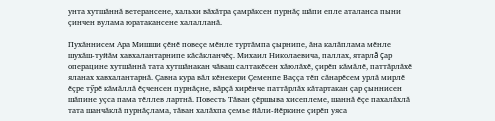унта хутшăннă ветерансене, хальхи вăхăтра çамрăксен пурнăç шăпи епле аталанса пыни çинчен вулама юратакансене халалланă.

Пухăннисем Ара Мишши çӗнӗ повеçе мӗнле туртăмпа çырнипе, ăна калăплама мӗнле шухăш-туйăм хавхалантарнипе кăсăкланчӗç. Михаил Николаевича, паллах, ятарлă çар операцине хутшăннă тата хутшăнакан чăваш салтакӗсен хăюлăхӗ, çирӗп кăмăлӗ, паттăрлăхӗ яланах хавхалантарнă. Çавна кура вăл кӗнекери Çеменпе Ваççа тӗп сăнарӗсем урлă мирлӗ ӗçре тӳрӗ кăмăллă ӗçченсен пурнăçне, вăрçă хирӗнче паттăрлăх кăтартакан çар çыннисен шăпине уçса пама тӗллев лартнă. Повесть Тăван çӗршыва хисеплеме, шаннă ӗçе пахалăхлă тата шанчăклă пурнăçлама, тăван халăхпа çемье йăли-йӗркине çирӗп уяса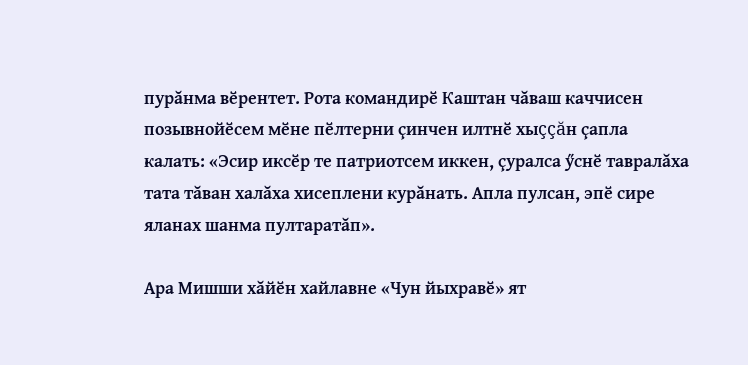пурăнма вӗрентет. Рота командирӗ Каштан чăваш каччисен позывнойӗсем мӗне пӗлтерни çинчен илтнӗ хыççăн çапла калать: «Эсир иксӗр те патриотсем иккен, çуралса ӳснӗ тавралăха тата тăван халăха хисеплени курăнать. Апла пулсан, эпӗ сире яланах шанма пултаратăп».

Ара Мишши хăйӗн хайлавне «Чун йыхравӗ» ят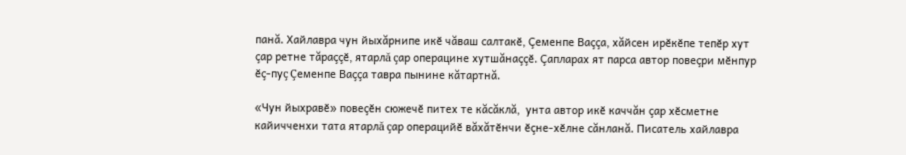панă. Хайлавра чун йыхăрнипе икӗ чăваш салтакӗ, Çеменпе Ваççа, хăйсен ирӗкӗпе тепӗр хут çар ретне тăраççӗ, ятарлă çар операцине хутшăнаççӗ. Çапларах ят парса автор повеçри мӗнпур ӗç-пуç Çеменпе Ваççа тавра пынине кăтартнă.

«Чун йыхравӗ» повеçӗн сюжечӗ питех те кăсăклă,  унта автор икӗ каччăн çар хӗсметне кайичченхи тата ятарлă çар операцийӗ вăхăтӗнчи ӗçне-хӗлне сăнланă. Писатель хайлавра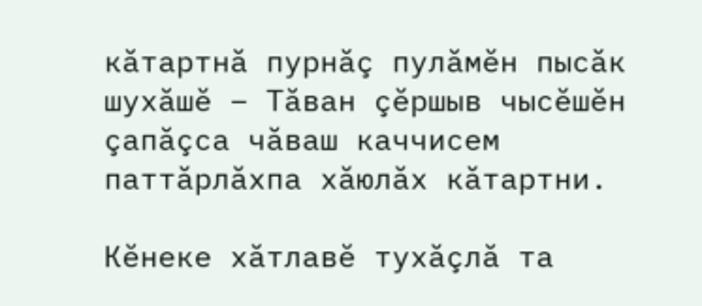кăтартнă пурнăç пулăмӗн пысăк шухăшӗ – Тăван çӗршыв чысӗшӗн çапăçса чăваш каччисем паттăрлăхпа хăюлăх кăтартни.

Кӗнеке хăтлавӗ тухăçлă та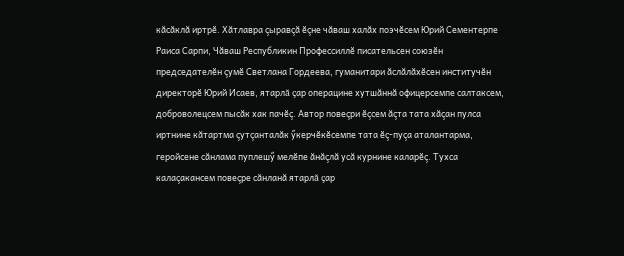кăсăклă иртрӗ. Хăтлавра çыравçă ӗçне чăваш халăх поэчӗсем Юрий Сементерпе Раиса Сарпи, Чăваш Республикин Профессиллӗ писательсен союзӗн председателӗн çумӗ Светлана Гордеева, гуманитари ăслăлăхӗсен институчӗн директорӗ Юрий Исаев, ятарлă çар операцине хутшăннă офицерсемпе салтаксем, доброволецсем пысăк хак пачӗç. Автор повеçри ӗçсем ăçта тата хăçан пулса иртнине кăтартма çутçанталăк ӳкерчӗкӗсемпе тата ӗç-пуçа аталантарма, геройсене сăнлама пуплешӳ мелӗпе ăнăçлă усă курнине каларӗç. Тухса калаçакансем повеçре сăнланă ятарлă çар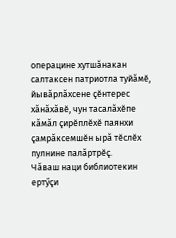операцине хутшăнакан салтаксен патриотла туйăмӗ, йывăрлăхсене çӗнтерес хăнăхăвӗ, чун тасалăхӗпе кăмăл çирӗплӗхӗ паянхи çамрăксемшӗн ырă тӗслӗх пулнине палăртрӗç.
Чăваш наци библиотекин ертӳçи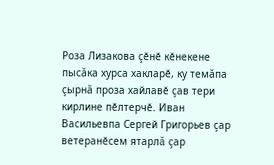Роза Лизакова çӗнӗ кӗнекене пысăка хурса хакларӗ, ку темăпа çырнă проза хайлавӗ çав тери кирлине пӗлтерчӗ. Иван Васильевпа Сергей Григорьев çар ветеранӗсем ятарлă çар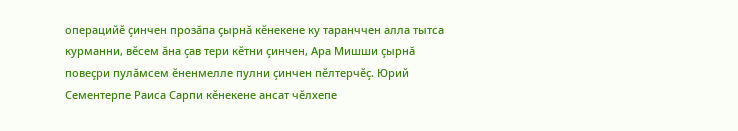операцийӗ çинчен прозăпа çырнă кӗнекене ку таранччен алла тытса курманни, вӗсем ăна çав тери кӗтни çинчен, Ара Мишши çырнă повеçри пулăмсем ӗненмелле пулни çинчен пӗлтерчӗç. Юрий Сементерпе Раиса Сарпи кӗнекене ансат чӗлхепе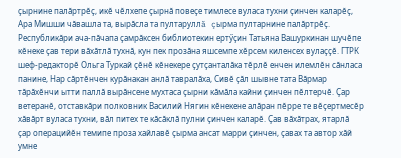çырнине палăртрӗç, икӗ чӗлхепе çырнă повеçе тимлесе вуласа тухни çинчен каларӗç, Ара Мишши чăвашла та, вырăсла та пултаруллă çырма пултарнине палăртрӗç. Республикăри ача-пăчапа çамрăксен библиотекин ертӳçин Татьяна Вашуркинан шучӗпе  кӗнеке çав тери вăхăтлă тухнă, кун пек прозăна яшсемпе хӗрсем киленсех вулаççӗ. ГТРК шеф-редакторӗ Ольга Туркай çӗнӗ кӗнекере çутçанталăка тӗрлӗ енчен илемлӗн сăнласа панине, Нар сăртӗнчен курăнакан анлă тавралăха, Сивӗ çăл шывне тата Вăрмар тăрăхӗнчи ытти паллă вырăнсене мухтаса çырни кăмăла кайни çинчен пӗлтерчӗ. Çар ветеранӗ, отставкăри полковник Василий Нягин кӗнекене алăран пӗрре те вӗçертмесӗр хăвăрт вуласа тухни, вăл питех те кăсăклă пулни çинчен каларӗ. Çав вăхăтрах, ятарлă çар операцийӗн темипе проза хайлавӗ çырма ансат марри çинчен, çавах та автор хăй умне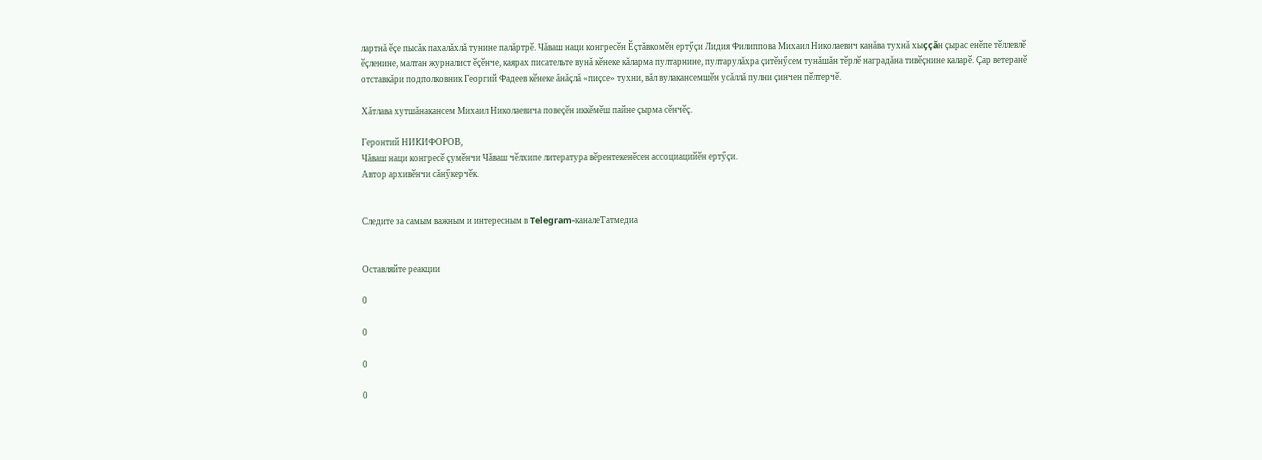лартнă ӗçе пысăк пахалăхлă тунине палăртрӗ. Чăваш наци конгресӗн Ӗçтăвкомӗн ертӳçи Лидия Филиппова Михаил Николаевич канăва тухнă хыççăн çырас енӗпе тӗллевлӗ ӗçленине, малтан журналист ӗçӗнче, каярах писательте вунă кӗнеке кăларма пултарнине, пултарулăхра çитӗнӳсем тунăшăн тӗрлӗ наградăна тивӗçнине каларӗ. Çар ветеранӗ отставкăри подполковник Георгий Фадеев кӗнеке ăнăçлă «пиçсе» тухни, вăл вулакансемшӗн усăллă пулни çинчен пӗлтерчӗ.

Хăтлава хутшăнакансем Михаил Николаевича повеçӗн иккӗмӗш пайне çырма сӗнчӗç.

Геронтий НИКИФОРОВ,
Чăваш наци конгресӗ çумӗнчи Чăваш чӗлхипе литература вӗрентекенӗсен ассоциацийӗн ертӳçи.
Автор архивӗнчи сăнӳкерчӗк.


Следите за самым важным и интересным в Telegram-каналеТатмедиа


Оставляйте реакции

0

0

0

0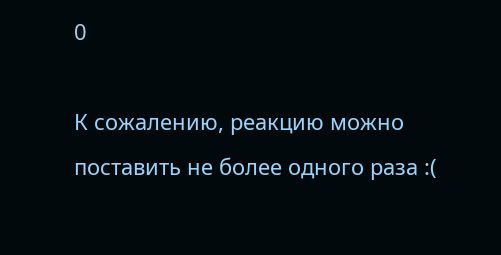0

К сожалению, реакцию можно поставить не более одного раза :(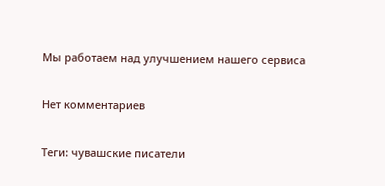Мы работаем над улучшением нашего сервиса

Нет комментариев

Теги: чувашские писатели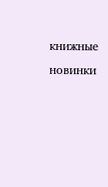книжные новинки